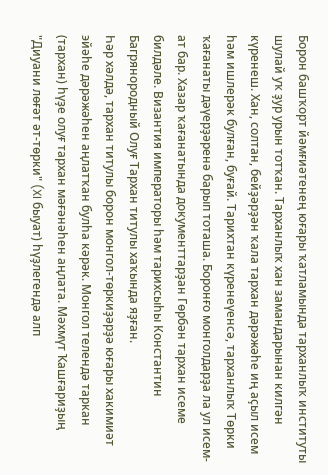Борон башҡорт йәмғиәтенең юғары ҡатламында тарханлыҡ институты шулай уҡ ҙур урын тотҡан. Тарханлыҡ хан замандарынан килгән күренеш. Хан, солтан, бейҙәрҙән ҡала тархан дәрәжәһе иң аҫыл исем һәм ишлерәк булған, буғай. Тарихтан күренеүенсә, тарханлыҡ Төрки ҡағанаты дәүерҙәренә барып тоташа. Боронғо монголдарҙа ла ул исем-ат бар. Хазар ҡағанатында документтарҙан Гөрбән тархан исеме билдәле. Византия императоры һәм тарихсыһы Константин Багрянородный Олуғ Тархан титулы хаҡында яҙған.
Һәр хәлдә, тархан титулы борон монгол-төркиҙәрҙә юғары хакимиәт эйәһе дәрәжәһен аңлатҡан булһа кәрәк. Монгол телендә таркан (тархан) һүҙе олуғ тархан мәғәнәһен аңлата. Мәхмүт Ҡашғариҙың "Диуани лөғәт әт-төрки" (XI быуат) һүҙлегендә алп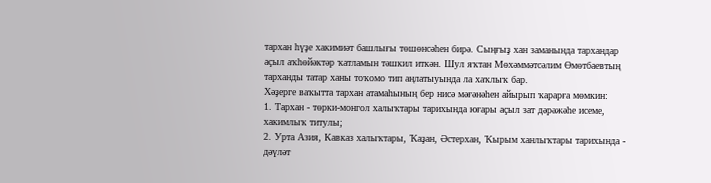тархан һүҙе хакимиәт башлығы төшөнсәһен бирә. Сыңғыҙ хан заманында тархандар аҫыл аҡһөйәктәр ҡатламын тәшкил иткән. Шул яҡтан Мөхәммәтсәлим Өмөтбаевтың тарханды татар ханы тоҡомо тип аңлатыуында ла хаҡлыҡ бар.
Хәҙерге ваҡытта тархан атамаһының бер нисә мәғәнәһен айырып ҡарарға мөмкин:
1. Тархан - төрки-монгол халыҡтары тарихында юғары аҫыл зат дәрәжәһе исеме, хакимлыҡ титулы;
2. Урта Азия, Кавказ халыҡтары, Ҡаҙан, Әстерхан, Ҡырым ханлыҡтары тарихында - дәүләт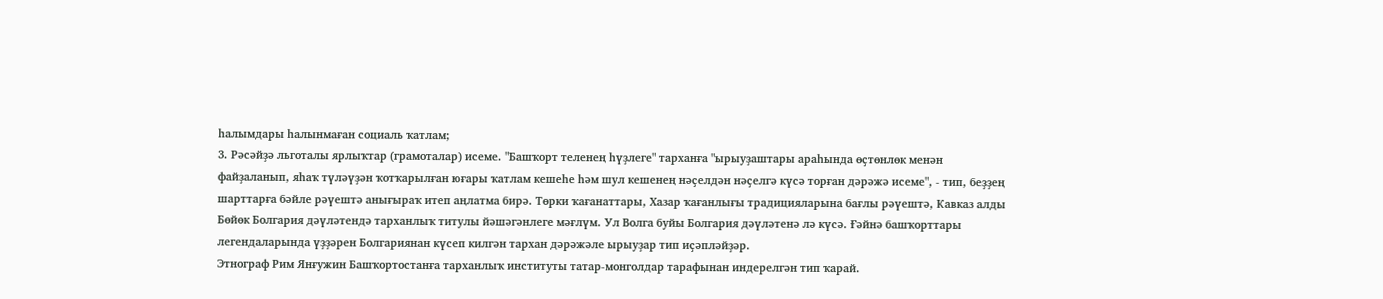һалымдары һалынмаған социаль ҡатлам;
3. Рәсәйҙә льготалы ярлыҡтар (грамоталар) исеме. "Башҡорт теленең һүҙлеге" тарханға "ырыуҙаштары араһында өҫтөнлөк менән файҙаланып, яһаҡ түләүҙән ҡотҡарылған юғары ҡатлам кешеһе һәм шул кешенең нәҫелдән нәҫелгә күсә торған дәрәжә исеме", - тип, беҙҙең шарттарға бәйле рәүештә анығыраҡ итеп аңлатма бирә. Төрки ҡағанаттары, Хазар ҡағанлығы традицияларына бағлы рәүештә, Кавказ алды Бөйөк Болгария дәүләтендә тарханлыҡ титулы йәшәгәнлеге мәғлүм. Ул Волга буйы Болгария дәүләтенә лә күсә. Ғәйнә башҡорттары легендаларында үҙҙәрен Болгариянан күсеп килгән тархан дәрәжәле ырыуҙар тип иҫәпләйҙәр.
Этнограф Рим Янғужин Башҡортостанға тарханлыҡ институты татар-монголдар тарафынан индерелгән тип ҡарай.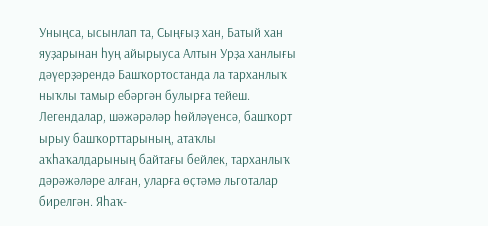Уныңса, ысынлап та, Сыңғыҙ хан, Батый хан яуҙарынан һуң айырыуса Алтын Урҙа ханлығы дәүерҙәрендә Башҡортостанда ла тарханлыҡ ныҡлы тамыр ебәргән булырға тейеш. Легендалар, шәжәрәләр һөйләүенсә, башҡорт ырыу башҡорттарының, атаҡлы аҡһаҡалдарының байтағы бейлек, тарханлыҡ дәрәжәләре алған, уларға өҫтәмә льготалар бирелгән. Яһаҡ-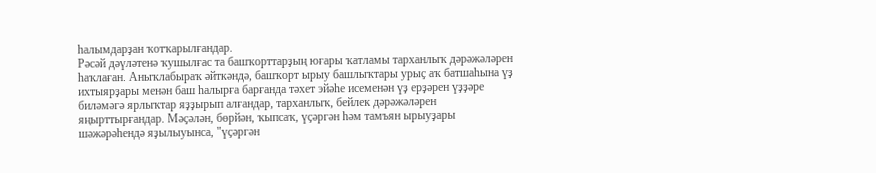һалымдарҙан ҡотҡарылғандар.
Рәсәй дәүләтенә ҡушылғас та башҡорттарҙың юғары ҡатламы тарханлыҡ дәрәжәләрен һаҡлаған. Аныҡлабыраҡ әйткәндә, башҡорт ырыу башлыҡтары урыҫ аҡ батшаһына үҙ ихтыярҙары менән баш һалырға барғанда тәхет эйәһе исеменән үҙ ерҙәрен үҙҙәре биләмәгә ярлыҡтар яҙҙырып алғандар, тарханлыҡ, бейлек дәрәжәләрен яңырттырғандар. Мәҫәлән, бөрйән, ҡыпсаҡ, үҫәргән һәм тамъян ырыуҙары шәжәрәһендә яҙылыуынса, "үҫәргән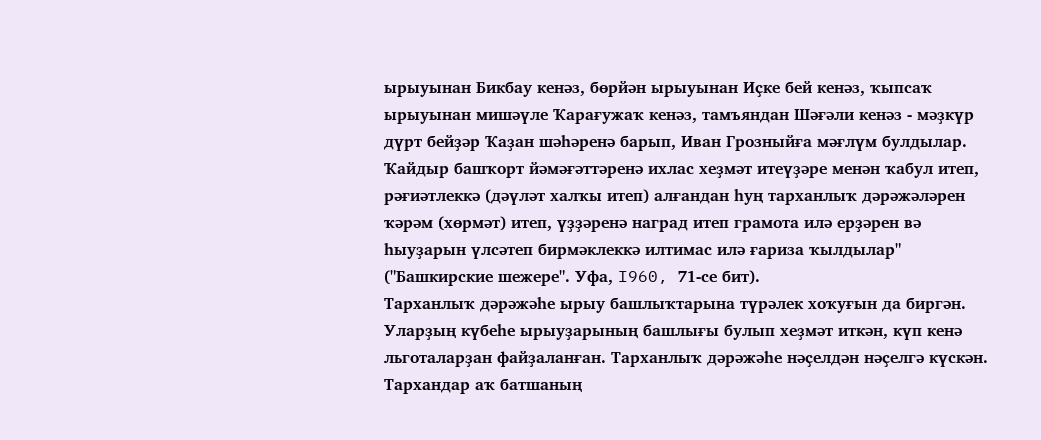ырыуынан Бикбау кенәз, бөрйән ырыуынан Иҫке бей кенәз, ҡыпсаҡ ырыуынан мишәүле Ҡарағужаҡ кенәз, тамъяндан Шәғәли кенәз - мәҙкүр дүрт бейҙәр Ҡаҙан шәһәренә барып, Иван Грозныйға мәғлүм булдылар. Ҡайдыр башҡорт йәмәғәттәренә ихлас хеҙмәт итеүҙәре менән ҡабул итеп, рәғиәтлеккә (дәүләт халҡы итеп) алғандан һуң тарханлыҡ дәрәжәләрен ҡәрәм (хөрмәт) итеп, үҙҙәренә наград итеп грамота илә ерҙәрен вә һыуҙарын үлсәтеп бирмәклеккә илтимас илә ғариза ҡылдылар" ("Башкирские шежере". Уфа, I960, 71-се бит).
Тарханлыҡ дәрәжәһе ырыу башлыҡтарына түрәлек хоҡуғын да биргән. Уларҙың күбеһе ырыуҙарының башлығы булып хеҙмәт иткән, күп кенә льготаларҙан файҙаланған. Тарханлыҡ дәрәжәһе нәҫелдән нәҫелгә күскән. Тархандар аҡ батшаның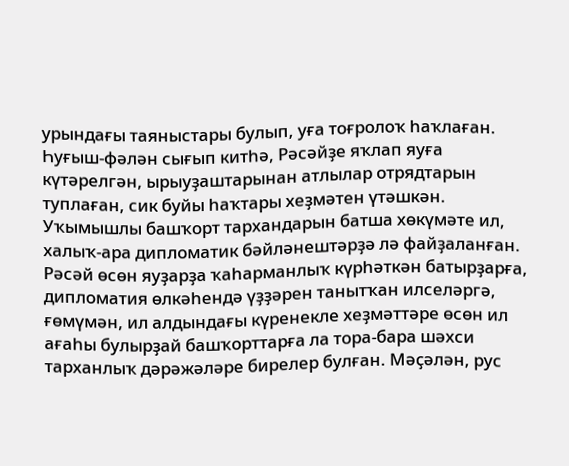урындағы таяныстары булып, уға тоғролоҡ һаҡлаған. Һуғыш-фәлән сығып китһә, Рәсәйҙе яҡлап яуға күтәрелгән, ырыуҙаштарынан атлылар отрядтарын туплаған, сик буйы һаҡтары хеҙмәтен үтәшкән.
Уҡымышлы башҡорт тархандарын батша хөкүмәте ил, халыҡ-ара дипломатик бәйләнештәрҙә лә файҙаланған. Рәсәй өсөн яуҙарҙа ҡаһарманлыҡ күрһәткән батырҙарға, дипломатия өлкәһендә үҙҙәрен танытҡан илселәргә, ғөмүмән, ил алдындағы күренекле хеҙмәттәре өсөн ил ағаһы булырҙай башҡорттарға ла тора-бара шәхси тарханлыҡ дәрәжәләре бирелер булған. Мәҫәлән, рус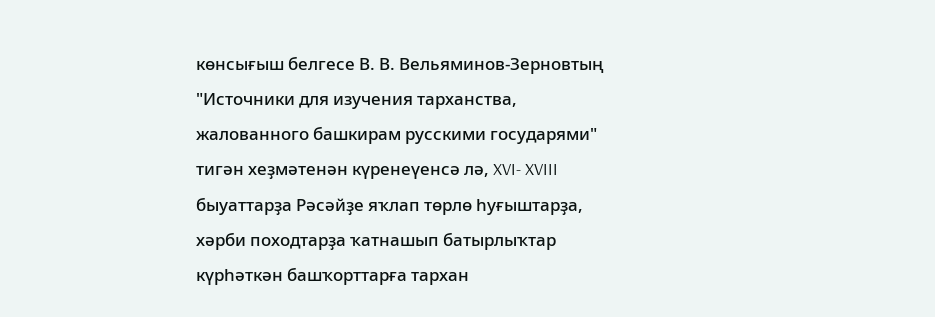көнсығыш белгесе В. В. Вельяминов-Зерновтың "Источники для изучения тарханства, жалованного башкирам русскими государями" тигән хеҙмәтенән күренеүенсә лә, XVI- XVIII быуаттарҙа Рәсәйҙе яҡлап төрлө һуғыштарҙа, хәрби походтарҙа ҡатнашып батырлыҡтар күрһәткән башҡорттарға тархан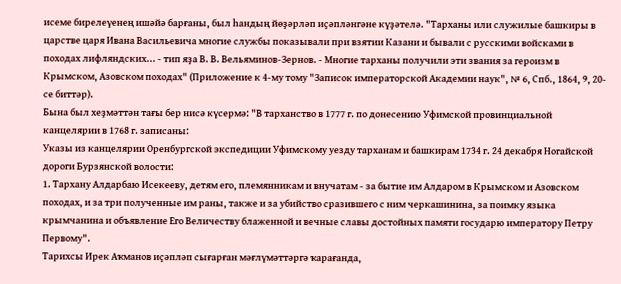исеме бирелеүенең ишәйә барғаны, был һандың йөҙәрләп иҫәпләнгәне күҙәтелә. "Тарханы или служилые башкиры в царстве царя Ивана Васильевича многие службы показывали при взятии Казани и бывали с русскими войсками в походах лифляндских... - тип яҙа В. В. Вельяминов-Зернов. - Многие тарханы получили эти звания за героизм в Крымском, Азовском походах" (Приложение к 4-му тому "Записок императорской Академии наук", № 6, Спб., 1864, 9, 20-се биттәр).
Бына был хеҙмәттән тағы бер нисә күсермә: "В тарханство в 1777 г. по донесению Уфимской провинциальной канцелярии в 1768 г. записаны:
Указы из канцелярии Оренбургской экспедиции Уфимскому уезду тарханам и башкирам 1734 г. 24 декабря Ногайской дороги Бурзянской волости:
1. Тархану Алдарбаю Исекееву, детям его, племянникам и внучатам - за бытие им Алдаром в Крымском и Азовском походах, и за три полученные им раны, также и за убийство сразившего с ним черкашинина, за поимку языка крымчанина и объявление Его Величеству блаженной и вечные славы достойных памяти государю императору Петру Первому".
Тарихсы Ирек Аҡманов иҫәпләп сығарған мәғлүмәттәргә ҡарағанда,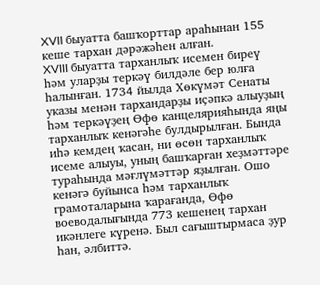XVII быуатта башҡорттар араһынан 155 кеше тархан дәрәжәһен алған.
XVIII быуатта тарханлыҡ исемен биреү һәм уларҙы теркәү билдәле бер юлға һалынған. 1734 йылда Хөкүмәт Сенаты указы менән тархандарҙы иҫәпкә алыуҙың һәм теркәүҙең Өфө канцелярияһында яңы тарханлыҡ кенәгәһе булдырылған. Бында иһә кемдең ҡасан, ни өсөн тарханлыҡ исеме алыуы, уның башҡарған хеҙмәттәре тураһында мәғлүмәттәр яҙылған. Ошо кенәгә буйынса һәм тарханлыҡ грамоталарына ҡарағанда, Өфө воеводалығында 773 кешенең тархан икәнлеге күренә. Был сағыштырмаса ҙур һан, әлбиттә.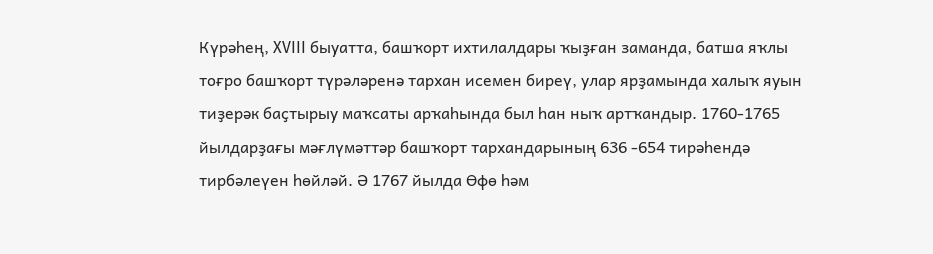Күрәһең, XVIII быуатта, башҡорт ихтилалдары ҡыҙған заманда, батша яҡлы тоғро башҡорт түрәләренә тархан исемен биреү, улар ярҙамында халыҡ яуын тиҙерәк баҫтырыу маҡсаты арҡаһында был һан ныҡ артҡандыр. 1760-1765 йылдарҙағы мәғлүмәттәр башҡорт тархандарының 636 -654 тирәһендә тирбәлеүен һөйләй. Ә 1767 йылда Өфө һәм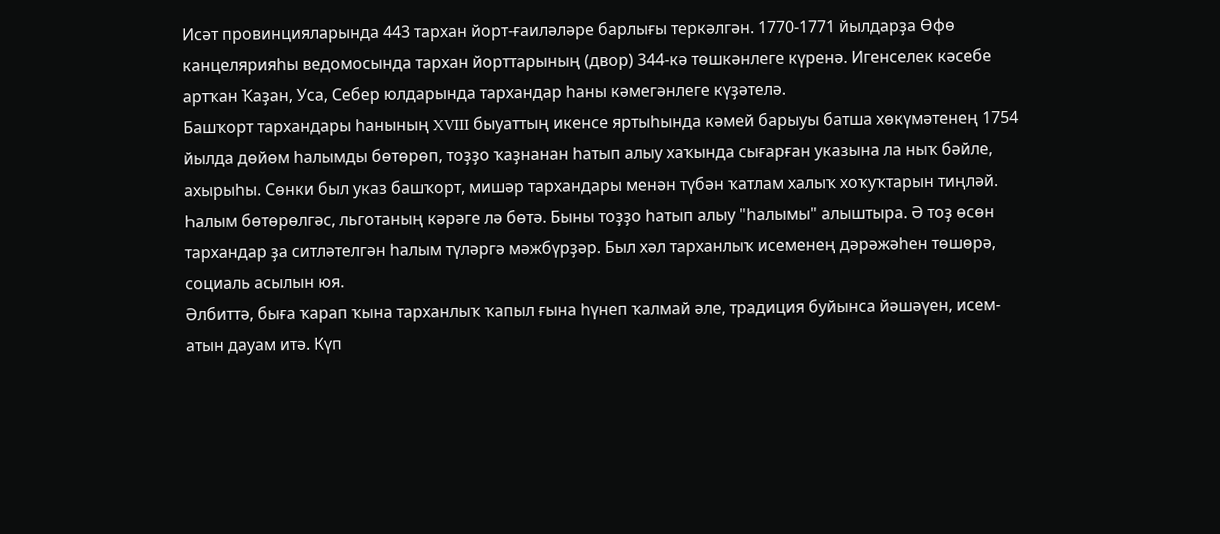Исәт провинцияларында 443 тархан йорт-ғаиләләре барлығы теркәлгән. 1770-1771 йылдарҙа Өфө канцелярияһы ведомосында тархан йорттарының (двор) 344-кә төшкәнлеге күренә. Игенселек кәсебе артҡан Ҡаҙан, Уса, Себер юлдарында тархандар һаны кәмегәнлеге күҙәтелә.
Башҡорт тархандары һанының XVIII быуаттың икенсе яртыһында кәмей барыуы батша хөкүмәтенең 1754 йылда дөйөм һалымды бөтөрөп, тоҙҙо ҡаҙнанан һатып алыу хаҡында сығарған указына ла ныҡ бәйле, ахырыһы. Сөнки был указ башҡорт, мишәр тархандары менән түбән ҡатлам халыҡ хоҡуҡтарын тиңләй. Һалым бөтөрөлгәс, льготаның кәрәге лә бөтә. Быны тоҙҙо һатып алыу "һалымы" алыштыра. Ә тоҙ өсөн тархандар ҙа ситләтелгән һалым түләргә мәжбүрҙәр. Был хәл тарханлыҡ исеменең дәрәжәһен төшөрә, социаль асылын юя.
Әлбиттә, быға ҡарап ҡына тарханлыҡ ҡапыл ғына һүнеп ҡалмай әле, традиция буйынса йәшәүен, исем-атын дауам итә. Күп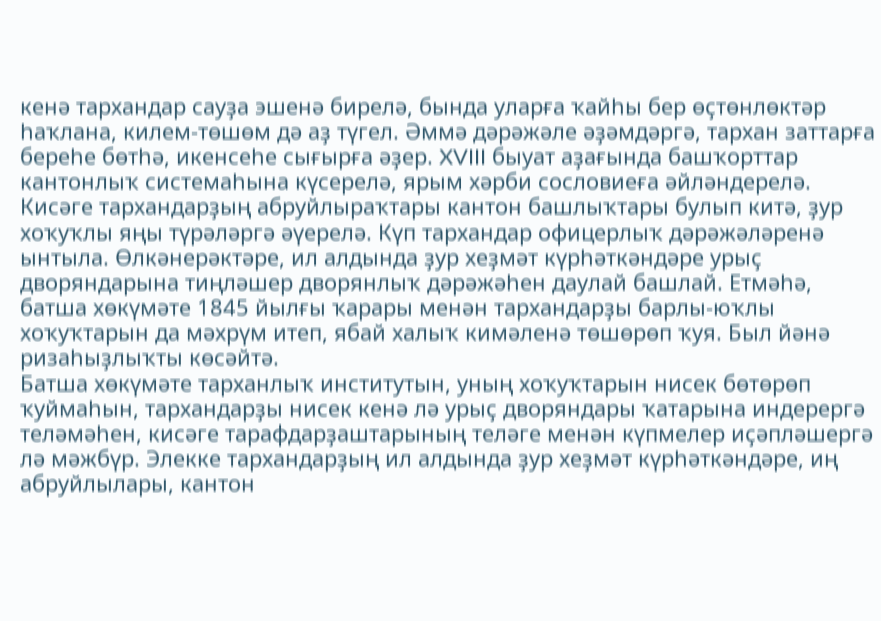кенә тархандар сауҙа эшенә бирелә, бында уларға ҡайһы бер өҫтөнлөктәр һаҡлана, килем-төшөм дә аҙ түгел. Әммә дәрәжәле әҙәмдәргә, тархан заттарға береһе бөтһә, икенсеһе сығырға әҙер. XVIII быуат аҙағында башҡорттар кантонлыҡ системаһына күсерелә, ярым хәрби сословиеға әйләндерелә. Кисәге тархандарҙың абруйлыраҡтары кантон башлыҡтары булып китә, ҙур хоҡуҡлы яңы түрәләргә әүерелә. Күп тархандар офицерлыҡ дәрәжәләренә ынтыла. Өлкәнерәктәре, ил алдында ҙур хеҙмәт күрһәткәндәре урыҫ дворяндарына тиңләшер дворянлыҡ дәрәжәһен даулай башлай. Етмәһә, батша хөкүмәте 1845 йылғы ҡарары менән тархандарҙы барлы-юҡлы хоҡуҡтарын да мәхрүм итеп, ябай халыҡ кимәленә төшөрөп ҡуя. Был йәнә ризаһыҙлыҡты көсәйтә.
Батша хөкүмәте тарханлыҡ институтын, уның хоҡуҡтарын нисек бөтөрөп ҡуймаһын, тархандарҙы нисек кенә лә урыҫ дворяндары ҡатарына индерергә теләмәһен, кисәге тарафдарҙаштарының теләге менән күпмелер иҫәпләшергә лә мәжбүр. Элекке тархандарҙың ил алдында ҙур хеҙмәт күрһәткәндәре, иң абруйлылары, кантон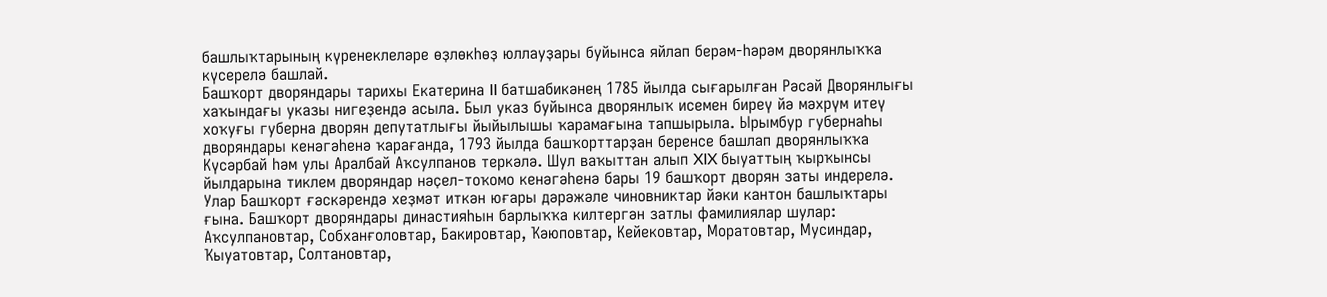башлыҡтарының күренеклеләре өҙлөкһөҙ юллауҙары буйынса яйлап берәм-һәрәм дворянлыҡҡа күсерелә башлай.
Башҡорт дворяндары тарихы Екатерина II батшабикәнең 1785 йылда сығарылған Рәсәй Дворянлығы хаҡындағы указы нигеҙендә асыла. Был указ буйынса дворянлыҡ исемен биреү йә мәхрүм итеү хоҡуғы губерна дворян депутатлығы йыйылышы ҡарамағына тапшырыла. Ырымбур губернаһы дворяндары кенәгәһенә ҡарағанда, 1793 йылда башҡорттарҙан беренсе башлап дворянлыҡҡа Күсәрбай һәм улы Аралбай Аҡсулпанов теркәлә. Шул ваҡыттан алып XIX быуаттың ҡырҡынсы йылдарына тиклем дворяндар нәҫел-тоҡомо кенәгәһенә бары 19 башҡорт дворян заты индерелә. Улар Башҡорт ғәскәрендә хеҙмәт иткән юғары дәрәжәле чиновниктар йәки кантон башлыҡтары ғына. Башҡорт дворяндары династияһын барлыҡҡа килтергән затлы фамилиялар шулар: Аҡсулпановтар, Собханғоловтар, Бакировтар, Ҡәюповтар, Кейековтар, Моратовтар, Мусиндар, Ҡыуатовтар, Солтановтар,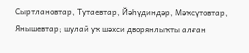Сыртлановтар, Тутаевтар, Йәһүдиндәр, Мәҡсүтовтар, Янышевтар; шулай уҡ шәхси дворянлыҡты алған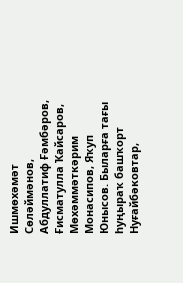Ишмөхәмәт Сөләймәнов, Абдуллатиф Ғәмбәров, Ғисматулла Ҡайсаров, Мөхәммәткәрим Монасипов, Яҡуп Юнысов. Быларға тағы һуңыраҡ башҡорт Нуғайбәковтар,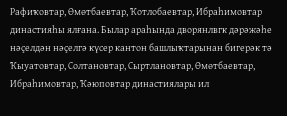Рафиҡовтар, Өмөтбаевтар, Ҡотлобаевтар, Ибраһимовтар династияһы ялғана. Былар араһында дворянлвгк дәрәжәһе нәҫелдән нәҫелгә күсер кантон башлыҡтарынан бигерәк тә Ҡыуатовтар, Солтановтар, Сыртлановтар, Өмөтбаевтар, Ибраһимовтар, Ҡәюповтар династиялары ил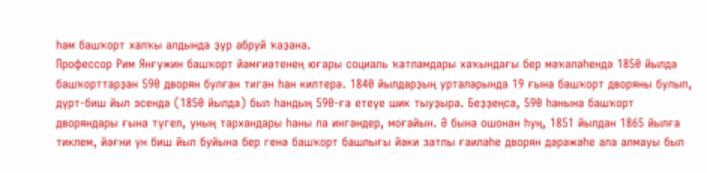һәм башҡорт халҡы алдында ҙур абруй ҡаҙана.
Профессор Рим Янғужин башҡорт йәмғиәтенең юғары социаль ҡатламдары хаҡындағы бер мәҡәләһендә 1850 йылда башҡорттарҙан 590 дворян булған тигән һан килтерә. 1840 йылдарҙың урталарында 19 ғына башҡорт дворяны булып, дүрт-биш йыл эсендә (1850 йылда) был һандың 590-ға етеүе шик тыуҙыра. Беҙҙеңсә, 590 һанына башҡорт дворяндары ғына түгел, уның тархандары һаны ла ингәндер, моғайын. Ә бына ошонан һуң, 1851 йылдан 1865 йылға тиклем, йәғни ун биш йыл буйына бер генә башҡорт башлығы йәки затлы ғаиләһе дворян дәрәжәһе ала алмауы был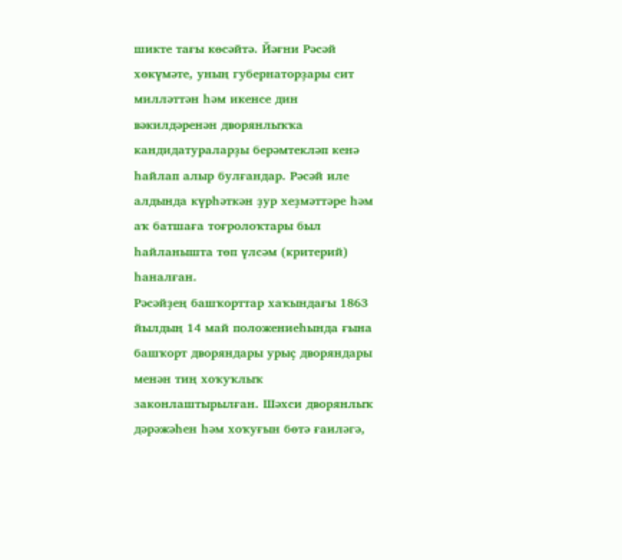шикте тағы көсәйтә. Йәғни Рәсәй хөкүмәте, уның губернаторҙары сит милләттән һәм икенсе дин вәкилдәренән дворянлыҡҡа кандидатураларҙы берәмтекләп кенә һайлап алыр булғандар. Рәсәй иле алдында күрһәткән ҙур хеҙмәттәре һәм аҡ батшаға тоғролоҡтары был һайланышта төп үлсәм (критерий) һаналған.
Рәсәйҙең башҡорттар хаҡындағы 1863 йылдың 14 май положениеһында ғына башҡорт дворяндары урыҫ дворяндары менән тиң хоҡуҡлыҡ законлаштырылған. Шәхси дворянлыҡ дәрәжәһен һәм хоҡуғын бөтә ғаиләгә,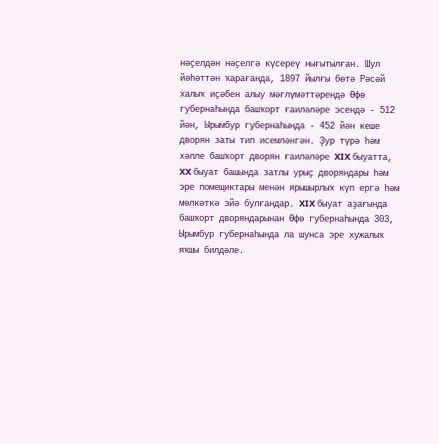нәҫелдән нәҫелгә күсереү нығытылған. Шул йәһәттән ҡарағанда, 1897 йылғы бөтә Рәсәй халыҡ иҫәбен алыу мәғлүмәттәрендә Өфө губернаһында башҡорт ғаиләләре эсендә - 512 йән, Ырымбур губернаһында - 452 йән кеше дворян заты тип исемләнгән. Ҙур түрә һәм хәлле башҡорт дворян ғаиләләре XIX быуатта, XX быуат башында затлы урыҫ дворяндары һәм эре помещиктары менән ярышырлыҡ күп ергә һәм мөлкәткә эйә булғандар. XIX быуат аҙағында башҡорт дворяндарынан Өфө губернаһында 303, Ырымбур губернаһында ла шунса эре хужалыҡ яҡшы билдәле.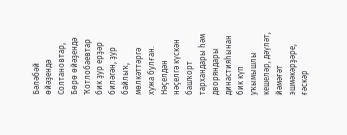Бәләбәй өйәҙендә Солтановтар, Бөрө өйәҙендә Ҡотлобаевтар бик ҙур ерҙәр биләгән, ҙур байлыҡ, мөлкәттәргә хужа булған.
Нәҫелдән нәҫелгә күскән башҡорт тархандары һәм дворяндары династияһынан бик күп уҡымышлы кешеләр, дәүләт, йәмәғәт эшмәкәрҙәре, ғәскәр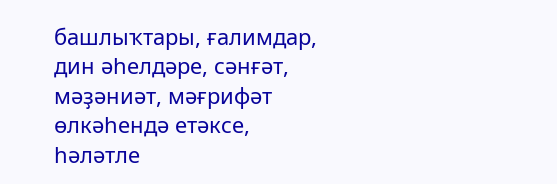башлыҡтары, ғалимдар, дин әһелдәре, сәнғәт, мәҙәниәт, мәғрифәт өлкәһендә етәксе, һәләтле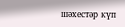шәхестәр күп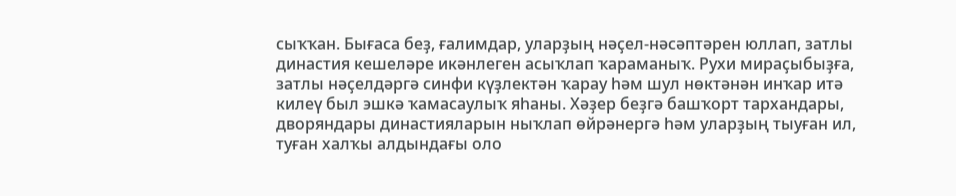сыҡҡан. Бығаса беҙ, ғалимдар, уларҙың нәҫел-нәсәптәрен юллап, затлы династия кешеләре икәнлеген асыҡлап ҡараманыҡ. Рухи мираҫыбыҙға, затлы нәҫелдәргә синфи күҙлектән ҡарау һәм шул нөктәнән инҡар итә килеү был эшкә ҡамасаулыҡ яһаны. Хәҙер беҙгә башҡорт тархандары, дворяндары династияларын ныҡлап өйрәнергә һәм уларҙың тыуған ил, туған халҡы алдындағы оло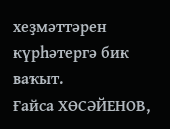хеҙмәттәрен күрһәтергә бик ваҡыт.
Ғайса ХӨСӘЙЕНОВ,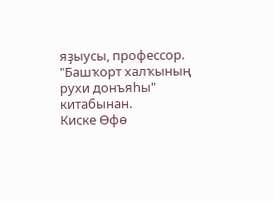яҙыусы, профессор.
"Башҡорт халҡының рухи донъяһы" китабынан.
Киске Өфө